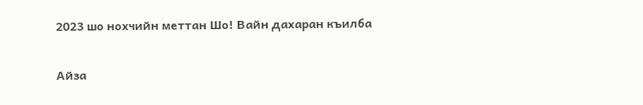2023 шо нохчийн меттан Шо! Вайн дахаран къилба

Айза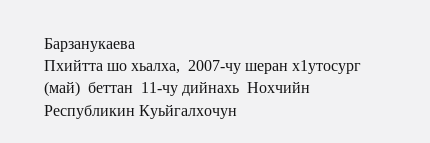Барзанукаева
Пхийтта шо хьалха,  2007-чу шеран х1утосург (май)  беттан  11-чу дийнахь  Нохчийн Республикин Куьйгалхочун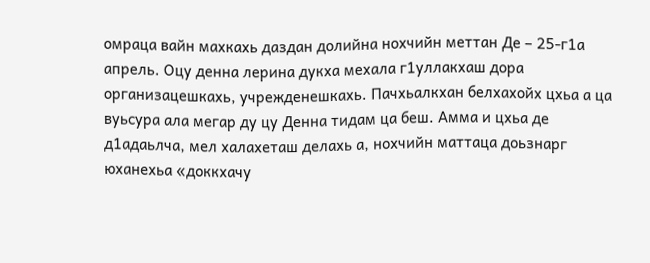омраца вайн махкахь даздан долийна нохчийн меттан Де – 25-г1а апрель. Оцу денна лерина дукха мехала г1уллакхаш дора организацешкахь, учрежденешкахь. Пачхьалкхан белхахойх цхьа а ца вуьсура ала мегар ду цу Денна тидам ца беш. Амма и цхьа де д1адаьлча, мел халахеташ делахь а, нохчийн маттаца доьзнарг юханехьа «доккхачу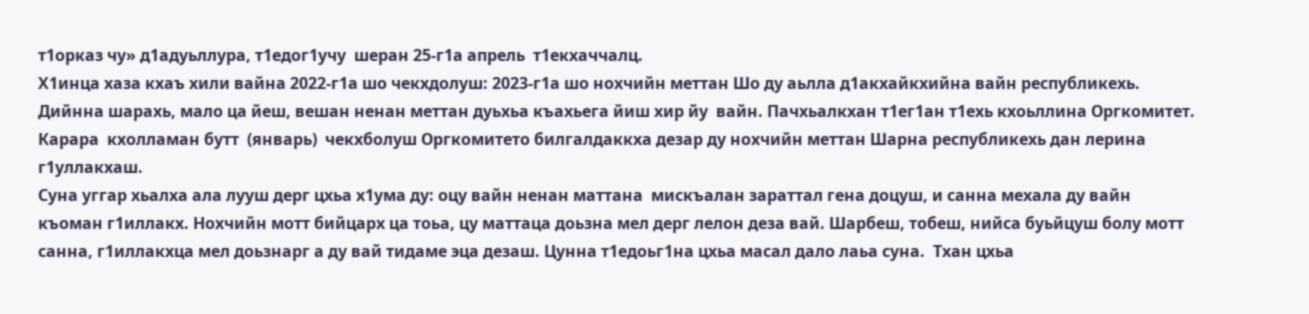т1орказ чу» д1адуьллура, т1едог1учу  шеран 25-г1а апрель  т1екхаччалц.
Х1инца хаза кхаъ хили вайна 2022-г1а шо чекхдолуш: 2023-г1а шо нохчийн меттан Шо ду аьлла д1акхайкхийна вайн республикехь. Дийнна шарахь, мало ца йеш, вешан ненан меттан дуьхьа къахьега йиш хир йу  вайн. Пачхьалкхан т1ег1ан т1ехь кхоьллина Оргкомитет. Карара  кхолламан бутт  (январь)  чекхболуш Оргкомитето билгалдаккха дезар ду нохчийн меттан Шарна республикехь дан лерина г1уллакхаш.
Суна уггар хьалха ала лууш дерг цхьа х1ума ду: оцу вайн ненан маттана  мискъалан зараттал гена доцуш, и санна мехала ду вайн къоман г1иллакх. Нохчийн мотт бийцарх ца тоьа, цу маттаца доьзна мел дерг лелон деза вай. Шарбеш, тобеш, нийса буьйцуш болу мотт санна, г1иллакхца мел доьзнарг а ду вай тидаме эца дезаш. Цунна т1едоьг1на цхьа масал дало лаьа суна.  Тхан цхьа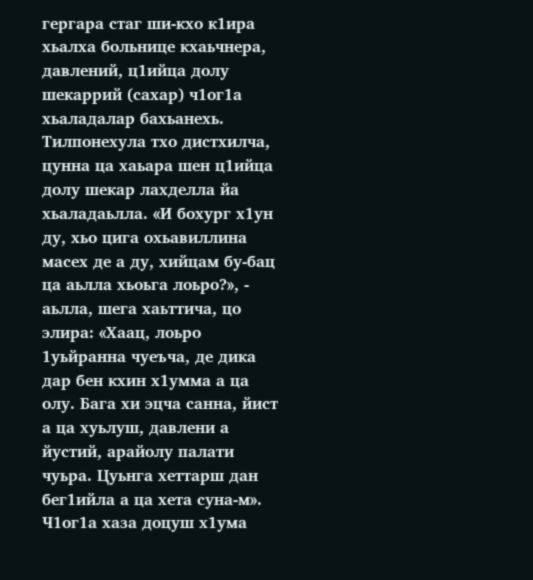гергара стаг ши-кхо к1ира хьалха больнице кхаьчнера, давлений, ц1ийца долу шекаррий (сахар) ч1ог1а хьаладалар бахьанехь. Тилпонехула тхо дистхилча, цунна ца хаьара шен ц1ийца долу шекар лахделла йа хьаладаьлла. «И бохург х1ун ду, хьо цига охьавиллина масех де а ду, хийцам бу-бац ца аьлла хьоьга лоьро?», - аьлла, шега хаьттича, цо элира: «Хаац, лоьро 1уьйранна чуеъча, де дика дар бен кхин х1умма а ца олу. Бага хи эцча санна, йист а ца хуьлуш, давлени а йустий, арайолу палати чуьра. Цуьнга хеттарш дан бег1ийла а ца хета суна-м».  Ч1ог1а хаза доцуш х1ума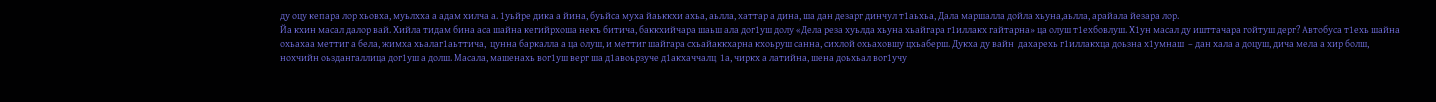ду оцу кепара лор хьовха, муьлхха а адам хилча а. 1уьйре дика а йина, буьйса муха йаьккхи ахьа, аьлла, хаттар а дина, ша дан дезарг динчул т1аьхьа, Дала маршалла дойла хьуна,аьлла, арайала йезара лор.
Йа кхин масал далор вай. Хийла тидам бина аса шайна кегийрхоша некъ битича, баккхийчара шаьш ала дог1уш долу «Дела реза хуьлда хьуна хьайгара г1иллакх гайтарна» ца олуш т1ехбовлуш. Х1ун масал ду ишттачара гойтуш дерг? Автобуса т1ехь шайна охьахаа меттиг а бела, жимха хьалаг1аьттича,  цунна баркалла а ца олуш, и меттиг шайгара схьайаккхарна кхоьруш санна, сихлой охьаховшу цхьаберш. Дукха ду вайн  дахарехь г1иллакхца доьзна х1умнаш  – дан хала а доцуш, дича мела а хир болш, нохчийн оьздангаллица дог1уш а долш. Масала, машенахь вог1уш верг ша д1авоьрзуче д1акхаччалц  1а, чиркх а латийна, шена доьхьал вог1учу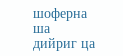шоферна ша дийриг ца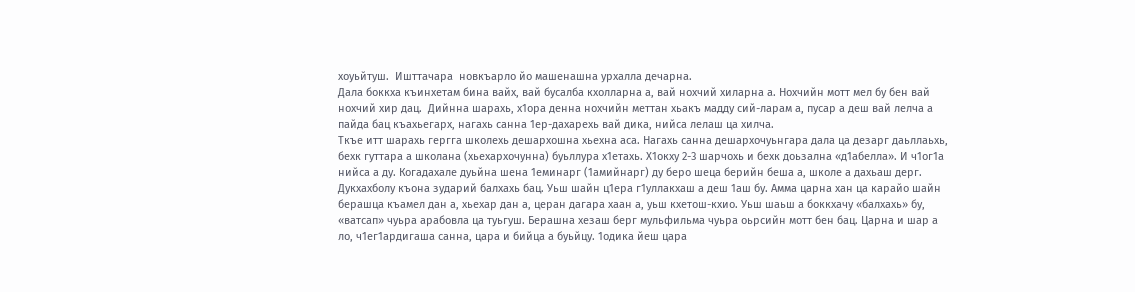хоуьйтуш.  Ишттачара  новкъарло йо машенашна урхалла дечарна.
Дала боккха къинхетам бина вайх, вай бусалба кхолларна а, вай нохчий хиларна а. Нохчийн мотт мел бу бен вай нохчий хир дац.  Дийнна шарахь, х1ора денна нохчийн меттан хьакъ мадду сий-ларам а, пусар а деш вай лелча а пайда бац къахьегарх, нагахь санна 1ер-дахарехь вай дика, нийса лелаш ца хилча.
Ткъе итт шарахь гергга школехь дешархошна хьехна аса. Нагахь санна дешархочуьнгара дала ца дезарг даьллаьхь,  бехк гуттара а школана (хьехархочунна) буьллура х1етахь. Х1окху 2-3 шарчохь и бехк доьзална «д1абелла». И ч1ог1а нийса а ду. Когадахале дуьйна шена 1еминарг (1амийнарг) ду беро шеца берийн беша а, школе а дахьаш дерг. Дукхахболу къона зударий балхахь бац. Уьш шайн ц1ера г1уллакхаш а деш 1аш бу. Амма царна хан ца карайо шайн берашца къамел дан а, хьехар дан а, церан дагара хаан а, уьш кхетош-кхио. Уьш шаьш а боккхачу «балхахь» бу, «ватсап» чуьра арабовла ца туьгуш. Берашна хезаш берг мульфильма чуьра оьрсийн мотт бен бац. Царна и шар а ло, ч1ег1ардигаша санна, цара и бийца а буьйцу. 1одика йеш цара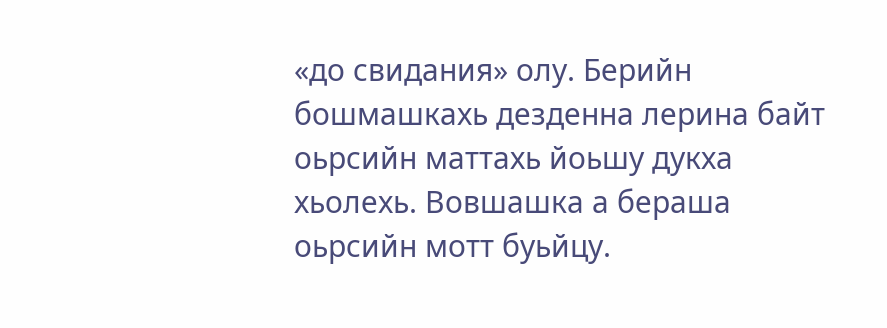«до свидания» олу. Берийн бошмашкахь дезденна лерина байт оьрсийн маттахь йоьшу дукха хьолехь. Вовшашка а бераша оьрсийн мотт буьйцу.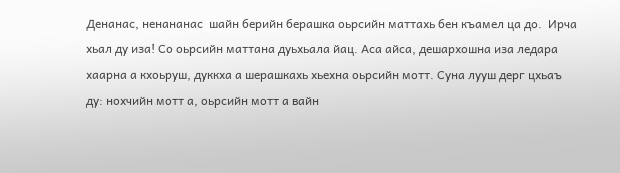Денанас, ненананас  шайн берийн берашка оьрсийн маттахь бен къамел ца до.  Ирча хьал ду иза! Со оьрсийн маттана дуьхьала йац. Аса айса, дешархошна иза ледара хаарна а кхоьруш, дуккха а шерашкахь хьехна оьрсийн мотт. Суна лууш дерг цхьаъ ду: нохчийн мотт а, оьрсийн мотт а вайн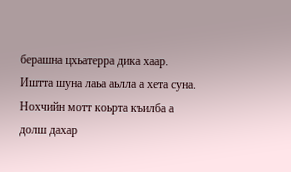берашна цхьатерра дика хаар. Иштта шуна лаьа аьлла а хета суна. Нохчийн мотт коьрта къилба а долш дахар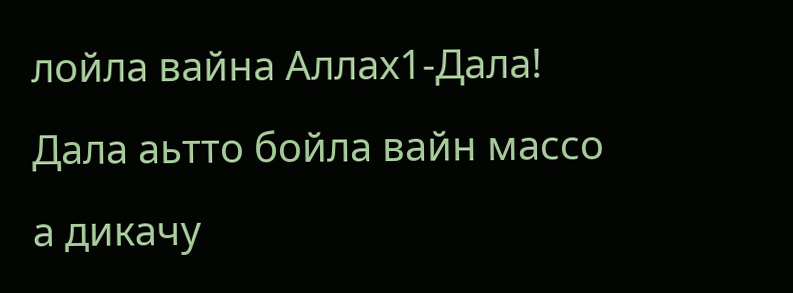лойла вайна Аллах1-Дала! Дала аьтто бойла вайн массо а дикачу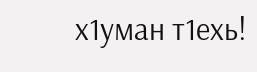х1уман т1ехь!